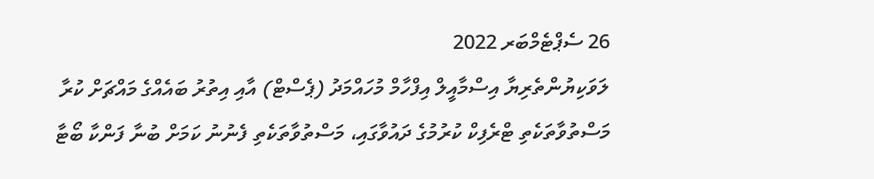26 ސެޕްޓެމްބަރ 2022
ލަވަކިޔުންތެރިޔާ އިސްމާއީލް އިފްހާމް މުހައްމަދު (ޕެސްޓް) އާއި އިތުރު ބައެއްގެ މައްޗަށް ކުރާ މަސްތުވާތަކެތި ޓްރެފިކް ކުރުމުގެ ދައުވާގައި، މަސްތުވާތަކެތި ފެނުނު ކަމަށް ބުނާ ފަންކާ ބޯޓާ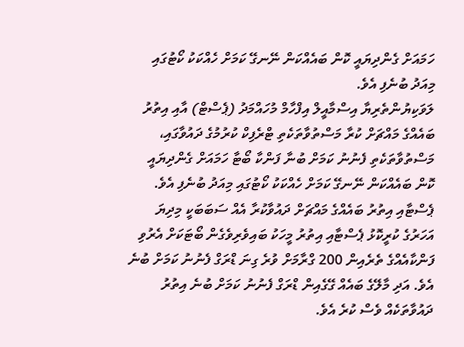ހަމައަށް ގެންދިޔައީ ކޮން ބައެއްކަން ނޭނގޭ ކަމަށް ހެއްކަކު ކޯޓުގައި މިއަދު ބުނެފި އެވެ.
ލަވަކިޔުންތެރިޔާ އިސްމާއީލް އިފްހާމް މުހައްމަދު (ޕެސްޓް) އާއި އިތުރު ބައެއްގެ މައްޗަށް ކުރާ މަސްތުވާތަކެތި ޓްރެފިކް ކުރުމުގެ ދައުވާގައި، މަސްތުވާތަކެތި ފެނުނު ކަމަށް ބުނާ ފަންކާ ބޯޓާ ހަމައަށް ގެންދިޔައީ ކޮން ބައެއްކަން ނޭނގޭ ކަމަށް ހެއްކަކު ކޯޓުގައި މިއަދު ބުނެފި އެވެ.
ޕެސްޓާއި އިތުރު ބައެއްގެ މައްޗަށް ދައުވާކުރާ އެއް ސަބަބަކީ މިދިޔަ އަހަރުގެ ކުރީކޮޅު ޕެސްޓާއި އިތުރު މީހަކު ބައިވެރިވެގެން ބޯޓަކަށް އެރުވި ފަންކާއެއްގެ ތެރެއިން 200 ގްރާމަށް ވުރެ ގިނަ ޑްރަގް ފެނުނު ކަމަށް ބުނެ އެވެ. އަދި މާލޭގެ ބައެއް ގޭގެއިން ޑްރަގް ފެނުނު ކަމަށް ބުނެ އިތުރު ދައުވާތަކެއް ވެސް ކުރެ އެވެ.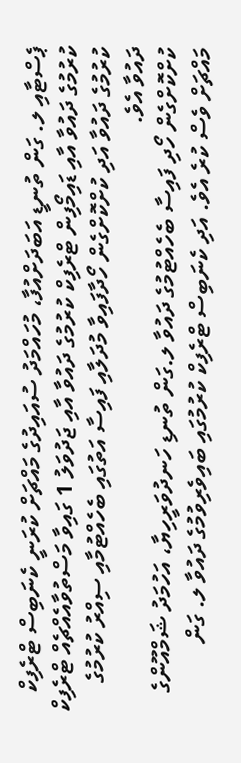ޕެސްޓާއި ލ. ގަން ތުނޑީ އަބަދަށްއުފާ، މުހައްމަދު ސުއައިދުގެ މައްޗަށް ކުރަނީ ކެނަބިސް ޓްރެފިކް ކުރުމުގެ ދައުވާ އާއި ޑައިމޯފިން ޓްރެފިކް ކުރުމުގެ ދައުވާ އާއި ޖަދުވަލު 1 ގައިވާ މަސްތުވާއެއްޗެއް ޓްރެފިކް ކުރުމުގެ ދައުވާ އަދި ކުށްކޮށްގެން ހޯދާފައިވާ މުދަލާއި ފައިސާ އަތުގައި ބެހެއްޓުމާއި ސިއްރު ކުރުމުގެ ދައުވާ އެވެ.
ކުށްކޮށްގެން ހޯދި ފައިސާ ބެހެއްޓުމުގެ ދައުވާ ލ.ގަން ތުނޑި ހަނދުވަރީހިޔާ، އަހުމަދު ޝަމްއޫންގެ މައްޗަށް ވެސް ކުރެ އެވެ. އަދި ކެނަބިސް ޓްރެފިކް ކުރުމުގައި ބައިވެރިވުމުގެ ދައުވާ ލ. ގަން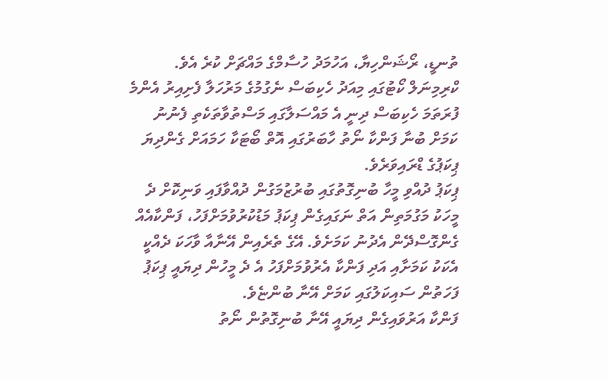ތުނޑީ، ރޯޝަންހިޔާ، އަހުމަދު ހުސާމްގެ މައްޗަށް ކުރެ އެވެ.
ކްރިމިނަލް ކޯޓުގައި މިއަދު ހެކިބަސް ނެގުމުގެ މަރުހަލާ ފެށިއިރު އެންމެ ފުރަތަމަ ހެކިބަސް ދިނީ އެ މައްސަލާގައި މަސްތުވާތަކެތި ފެނުނު ކަމަށް ބުނާ ފަންކާ ނޯތު ހާބަރުގައި އޮތް ބޯޓަކާ ހަމައަށް ގެންދިޔަ ޕިކަޕުގެ ޑްރައިވަރެވެ.
ޕިކަޕު ދުއްވި މީހާ ބުނިގޮތުގައި ބުރުޒުމަގުން ދުއްވާފައި ވަނިކޮށް ދެ މީހަކު މަގުމަތިން އަތް ނަގައިގެން ޕިކަޕު މަޑުކުރުވުމަށްފަހު، ފަންކާއެއް ގެންގޮސްދޭން އެދުނު ކަމަށެވެ. އޭގެ ތެރެއިން އޭނާއާ ވާހަކަ ދެއްކީ އެކަކު ކަމަށާއި އަދި ފަންކާ އެރުވުމަށްފަހު އެ ދެ މީހުން ދިޔައީ ޕިކަޕު ފަހަތުން ސައިކަލުގައި ކަމަށް އޭނާ ބުންޏެވެ.
ފަންކާ އަރުވައިގެން ދިޔައީ އޭނާ ބުނިގޮތުން ނޯތު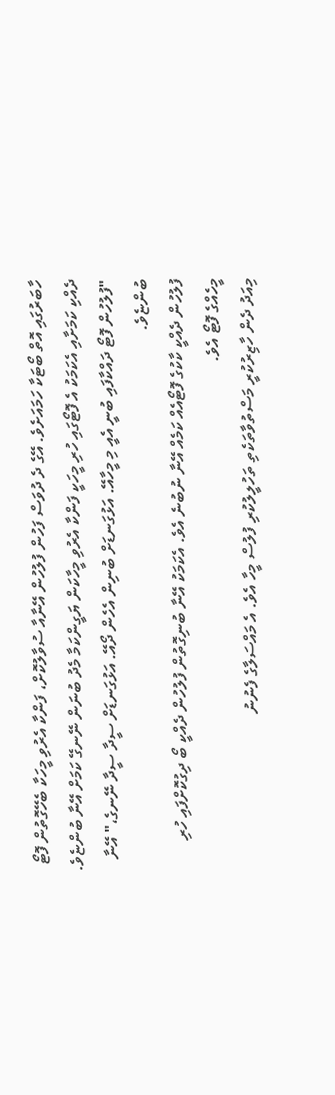ހާބަރުގައި އޮތް ބޯޓަކާ ހަމައަށެވެ. އޭގެ ދެ ދުވަސް ފަހުން ފުލުހުން އޭނާއާ ސުވާލުކޮށް، ފަންކާ އެރުވި މީހަކާ ބެހޭގޮތުން ފޮޓޯ ދެއްކި ކަމަށާއި އެކަމަކު އެ ފޮޓޯގައި ހުރި މީހަކީ ފަންކާ އެރުވި މީހާކަން ޔަގީންކަމާ މެދު ބުނަން ނޭނގޭ ކަމަށް އޭނާ ބުންޏެވެ.
"ފުލުހުން ފޮޓޯ ދައްކާފައި ބުނީ އެއީ މި މީހާއޭ. އަޅުގަނޑަށް ބުނިން އެހެން ދޯއޭ. އަޅުގަނޑަށް ސީދާ ސީދާ ނޭނގެ،" އޭނާ ބުންޏެވެ.
ފުލުހުން ދެއްކީ ކާކުގެ ފޮޓޯއެއް ކަމެއް އޭނާ ނުބުނެ އެވެ. އެކަމަކު އޭނާ ބުނިގޮތުން ފުލުހުން ދެއްކީ ބޯ ދިގުކޮށްފައި ހުރި މީހެއްގެ ފޮޓޯ އެވެ.
މިއަދު ދެން ހާޒިރުކުރީ މަސްތުވާތަކެތި ތަހުލީލުކުރި ފުލުސް މީހާ އެވެ. އެ މައްސަލާގެ ފެނުނު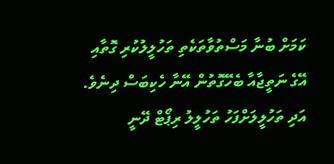ކަމަށް ބުނާ މަސްތުވާތަކެތި ތަހުލީލުކުރި ގޮތާއި އޭގެ ނަތީޖާއާ ބެހޭގޮތުން އޭނާ ހެކިބަސް ދިނެވެ. އަދި ތަހުލީލަށްފަހު ތަހުލީލު ރިޕޯޓް ދޭނީ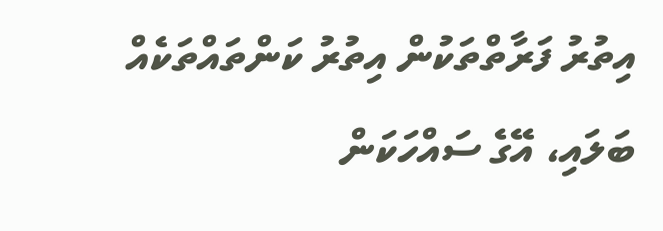އިތުރު ފަރާތްތަކުން އިތުރު ކަންތައްތަކެއް ބަލައި، އޭގެ ސައްހަކަން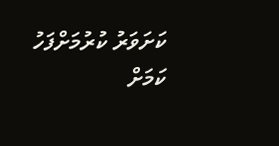ކަށަވަރު ކުރުމަށްފަހު ކަމަށް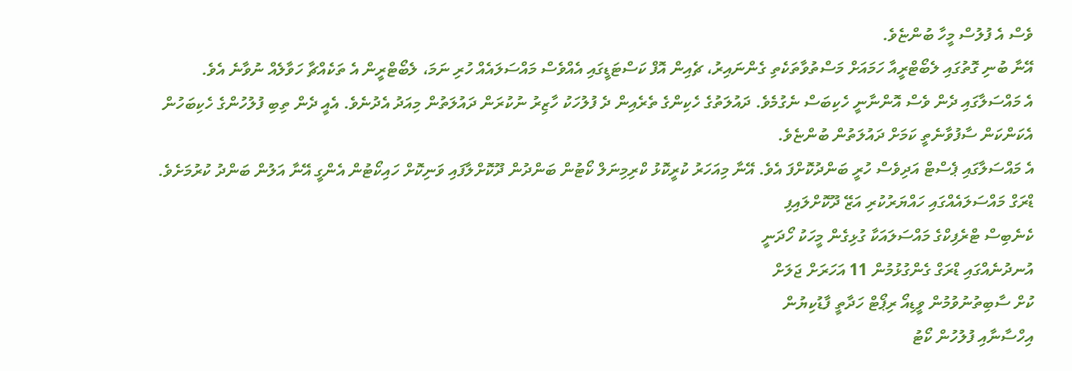ވެސް އެ ފުލުސް މީހާ ބުންޏެވެ.
އޭނާ ބުނި ގޮތުގައި ލެބޯޓްރީއާ ހަމައަށް މަސްތުވާތަކެތި ގެންނައިރު، ޗެއިން އޮފް ކަސްޓަޑީގައި އެއްވެސް މައްސަލައެއް ހުރި ނަމަ، ލެބޯޓްރީން އެ ތަކެއްޗާ ހަވާލެއް ނުވާނެ އެވެ.
އެ މައްސަލާގައި ދެން ވެސް އޮންނާނީ ހެކިބަސް ނެގުމެވެ. ދައުލަތުގެ ހެކިންގެ ތެރެއިން ދެ ފުލުހަކު ހާޒިރު ނުކުރަން ދައުލަތުން މިއަދު އެދުނެވެ. އެއީ ދެން ތިބި ފުލުހުންގެ ހެކިބަހުން އެކަންކަން ސާފުވާނެތީ ކަމަށް ދައުލަތުން ބުންޏެވެ.
އެ މައްސަލާގައި ޕެސްޓް އަދިވެސް ހުރީ ބަންދުކޮށްފަ އެވެ. އޭނާ މިއަހަރު ކުރީކޮޅު ކްރިމިނަލް ކޯޓުން ބަންދުން ދޫކޮށްލާފައި ވަނިކޮށް ހައިކޯޓުން އެންގީ އޭނާ އަލުން ބަންދު ކުރުމަށެވެ.
ޑްރަގް މައްސަލައެއްގައި ހައްޔަރުކުރި އަޒޭ ދޫކޮށްލައިފި
ކެނެބިސް ޓްރެފިކްގެ މައްސަލައަކާ ގުޅިގެން މީހަކު ހޯދަނީ
އުނދުނެއްގައި ޑްރަގް ގެންގުޅުމުން 11 އަހަރަށް ޖަލަށް
ކުށް ސާބިތުނުވުމުން ވީޑިއޯ ރިޕޯޓް ހަދާތީ ފާޑުކިޔުން
އިހްސާނާއި ފުލުހުން ކޯޓު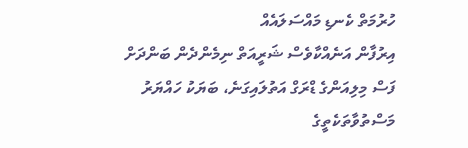ހުރުމަތް ކެނޑި މައްސަލައެއް
އިރުފާން އަނެއްކާވެސް ޝަރީއަތް ނިމެންދެން ބަންދަށް
ފަސް މިލިއަންގެ ޑްރަގް އަތުލައިގަނެ، ބަޔަކު ހައްޔަރު
މަސްތުވާތަކެތީގެ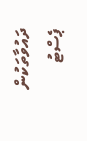ދައުވާތަކުން ޕެސްޓު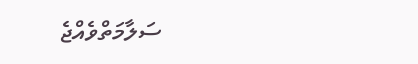ސަލާމަތްވެއްޖެ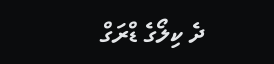ދެ ކިލޯގެ ޑްރަގް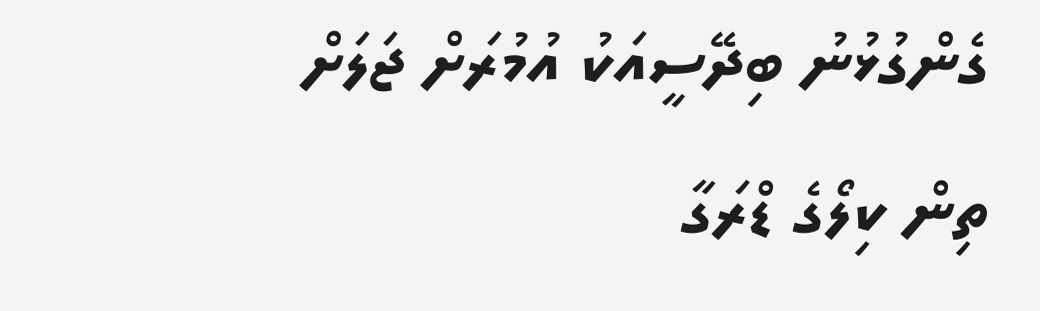ގެންގުޅުނު ބިދޭސީއަކު އުމުރަށް ޖަލަށް
ތިން ކިލޯގެ ޑްރަގާ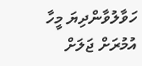ހަވާލުވާންދިޔަ މީހާ އުމުރަށް ޖަލަށް